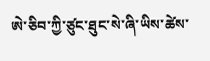ཨེ་ཅིབ་ཀྱི་ཙུང་ཐུང་སེ་ཞི་ཡིས་ཚེས་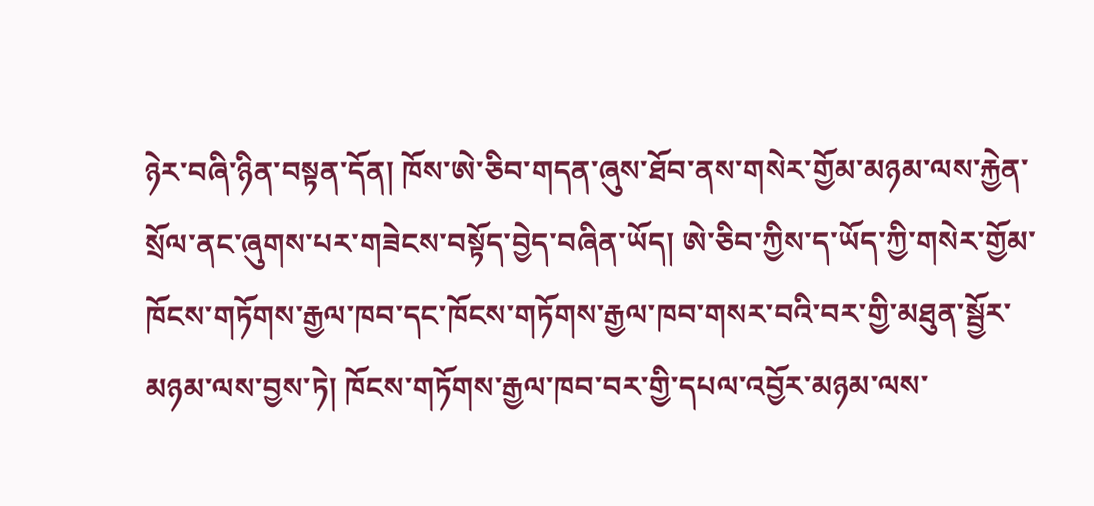ཉེར་བཞི་ཉིན་བསྟན་དོན། ཁོས་ཨེ་ཅིབ་གདན་ཞུས་ཐོབ་ནས་གསེར་གྱོམ་མཉམ་ལས་རྐྱེན་སྲོལ་ནང་ཞུགས་པར་གཟེངས་བསྟོད་བྱེད་བཞིན་ཡོད། ཨེ་ཅིབ་ཀྱིས་ད་ཡོད་ཀྱི་གསེར་གྱོམ་ཁོངས་གཏོགས་རྒྱལ་ཁབ་དང་ཁོངས་གཏོགས་རྒྱལ་ཁབ་གསར་བའི་བར་གྱི་མཐུན་སྦྱོར་མཉམ་ལས་བྱས་ཏེ། ཁོངས་གཏོགས་རྒྱལ་ཁབ་བར་གྱི་དཔལ་འབྱོར་མཉམ་ལས་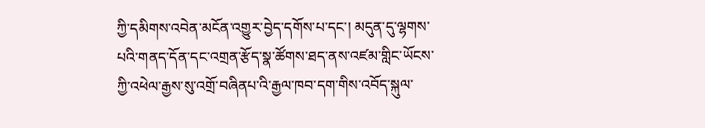ཀྱི་དམིགས་འབེན་མངོན་འགྱུར་བྱེད་དགོས་པ་དང་། མདུན་དུ་ལྷགས་པའི་གནད་དོན་དང་འགྲན་རྩོད་སྣ་ཚོགས་ཐད་ནས་འཛམ་གླིང་ཡོངས་ཀྱི་འཕེལ་རྒྱས་སུ་འགྲོ་བཞིནཔ་འི་རྒྱལ་ཁབ་དག་གིས་འབོད་སྐུལ་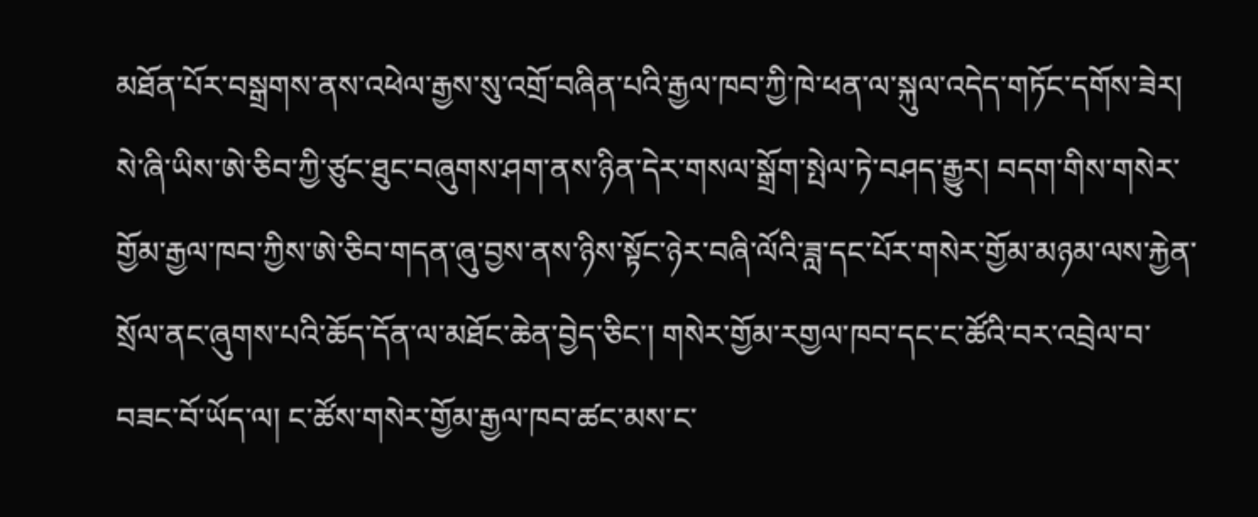མཐོན་པོར་བསྒྲགས་ནས་འཕེལ་རྒྱས་སུ་འགྲོ་བཞིན་པའི་རྒྱལ་ཁབ་ཀྱི་ཁེ་ཕན་ལ་སྐུལ་འདེད་གཏོང་དགོས་ཟེར།
སེ་ཞི་ཡིས་ཨེ་ཅིབ་ཀྱི་ཙུང་ཐུང་བཞུགས་ཤག་ནས་ཉིན་དེར་གསལ་སྒྲོག་སྤེལ་ཏེ་བཤད་རྒྱུར། བདག་གིས་གསེར་གྱོམ་རྒྱལ་ཁབ་ཀྱིས་ཨེ་ཅིབ་གདན་ཞུ་བྱས་ནས་ཉིས་སྟོང་ཉེར་བཞི་ལོའི་ཟླ་དང་པོར་གསེར་གྱོམ་མཉམ་ལས་རྐྱེན་སྲོལ་ནང་ཞུགས་པའི་ཆོད་དོན་ལ་མཐོང་ཆེན་བྱེད་ཅིང་། གསེར་གྱོམ་རགྱལ་ཁབ་དང་ང་ཚོའི་བར་འབྲེལ་བ་བཟང་བོ་ཡོད་ལ། ང་ཚོས་གསེར་གྱོམ་རྒྱལ་ཁབ་ཚང་མས་ང་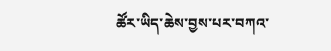ཚོར་ཡིད་ཆེས་བྱས་པར་བཀའ་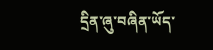དྲིན་ཞུ་བཞིན་ཡོད་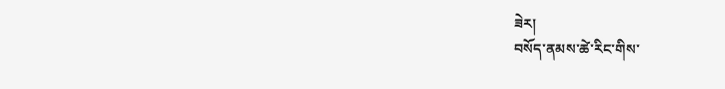ཟེར།
བསོད་ནམས་ཚེ་རིང་གིས་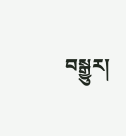བསྒྱུར།